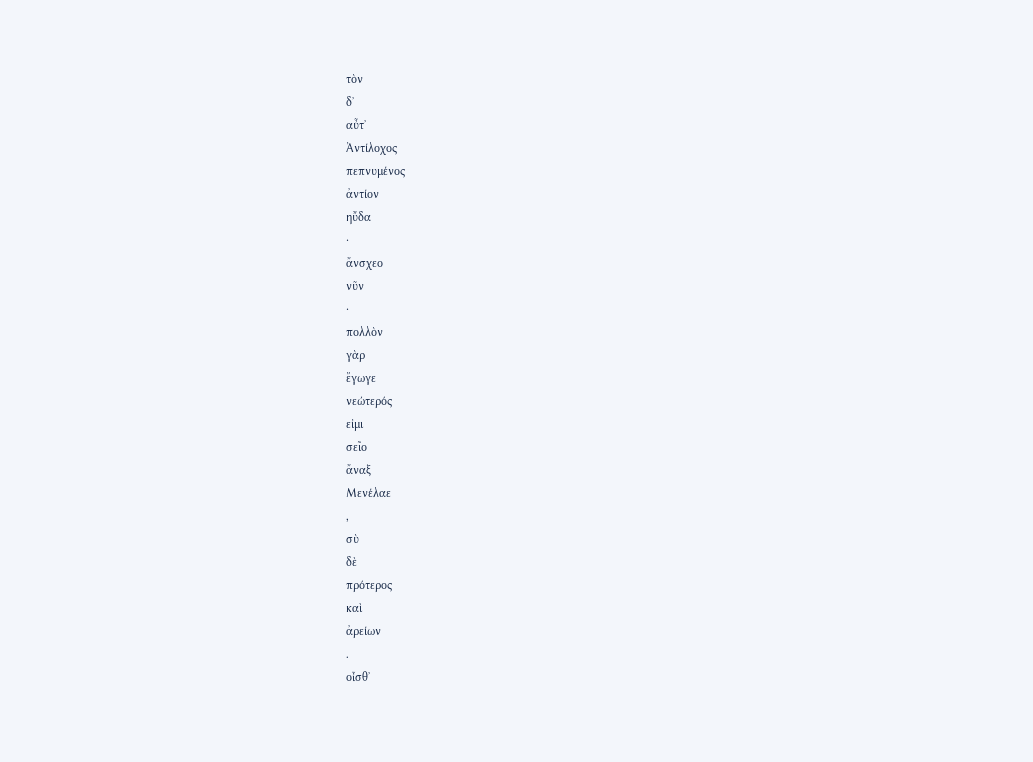τὸν
δʼ
αὖτʼ
Ἀντίλοχος
πεπνυμένος
ἀντίον
ηὔδα
·
ἄνσχεο
νῦν
·
πολλὸν
γὰρ
ἔγωγε
νεώτερός
εἰμι
σεῖο
ἄναξ
Μενέλαε
,
σὺ
δὲ
πρότερος
καὶ
ἀρείων
.
οἶσθʼ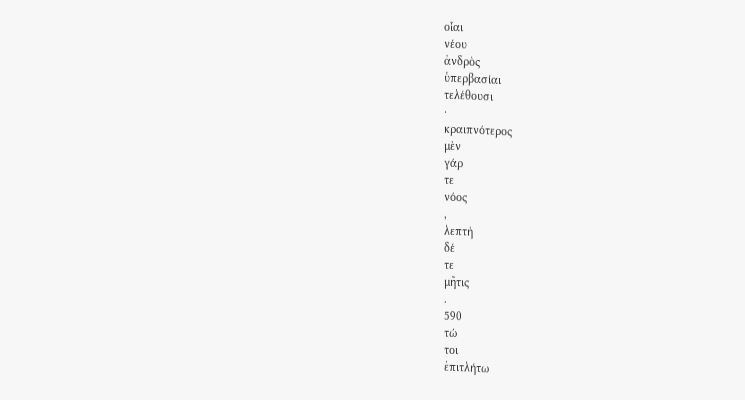οἷαι
νέου
ἀνδρὸς
ὑπερβασίαι
τελέθουσι
·
κραιπνότερος
μὲν
γάρ
τε
νόος
,
λεπτὴ
δέ
τε
μῆτις
.
590
τώ
τοι
ἐπιτλήτω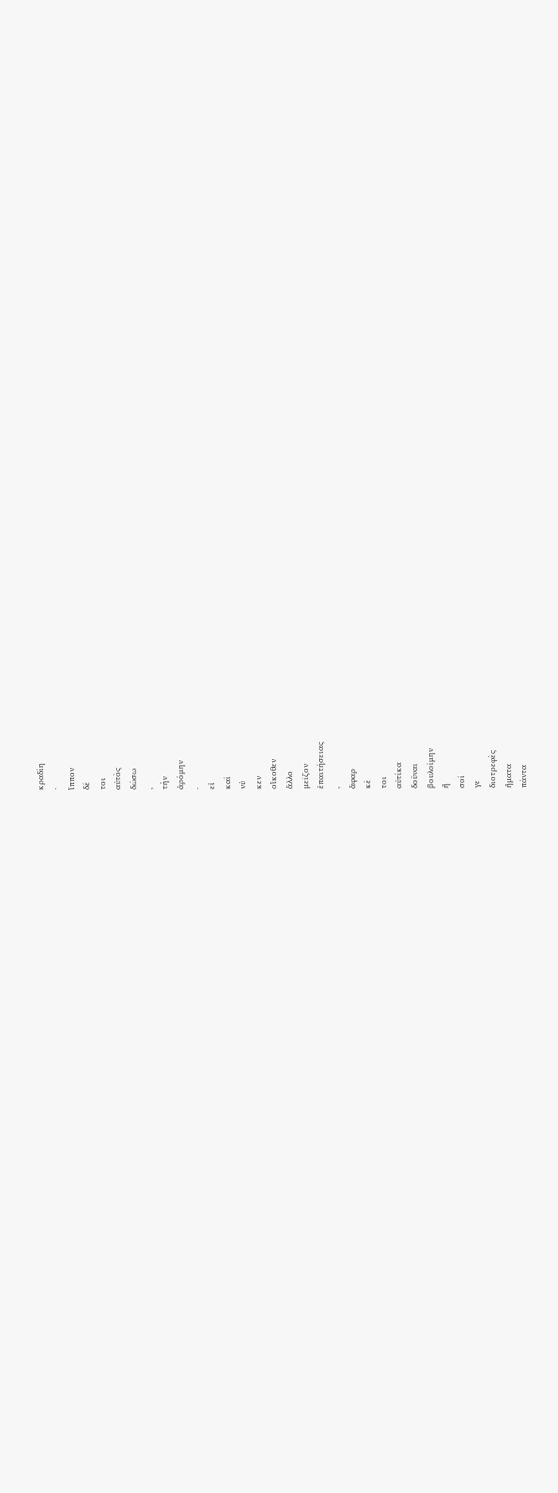κραδίη
·
ἵππον
δέ
τοι
αὐτὸς
δώσω
,
τὴν
ἀρόμην
.
εἰ
καί
νύ
κεν
οἴκοθεν
ἄλλο
μεῖζον
ἐπαιτήσειας
,
ἄφαρ
κέ
τοι
αὐτίκα
δοῦναι
βουλοίμην
ἢ
σοί
γε
διοτρεφὲς
ἤματα
πάντα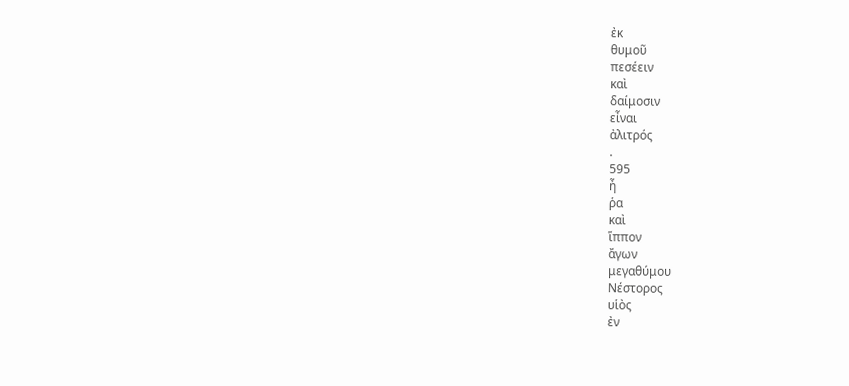ἐκ
θυμοῦ
πεσέειν
καὶ
δαίμοσιν
εἶναι
ἀλιτρός
.
595
ἦ
ῥα
καὶ
ἵππον
ἄγων
μεγαθύμου
Νέστορος
υἱὸς
ἐν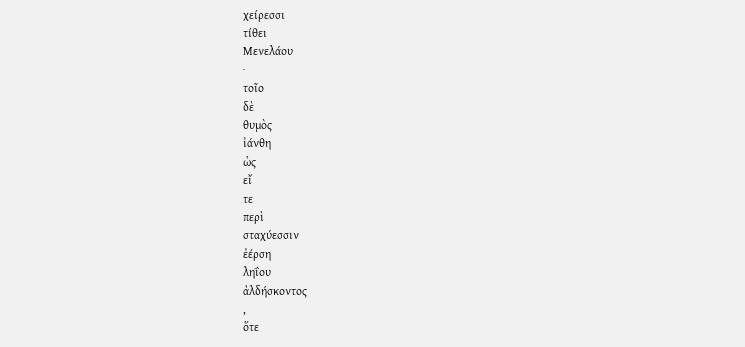χείρεσσι
τίθει
Μενελάου
·
τοῖο
δὲ
θυμὸς
ἰάνθη
ὡς
εἴ
τε
περὶ
σταχύεσσιν
ἐέρση
ληΐου
ἀλδήσκοντος
,
ὅτε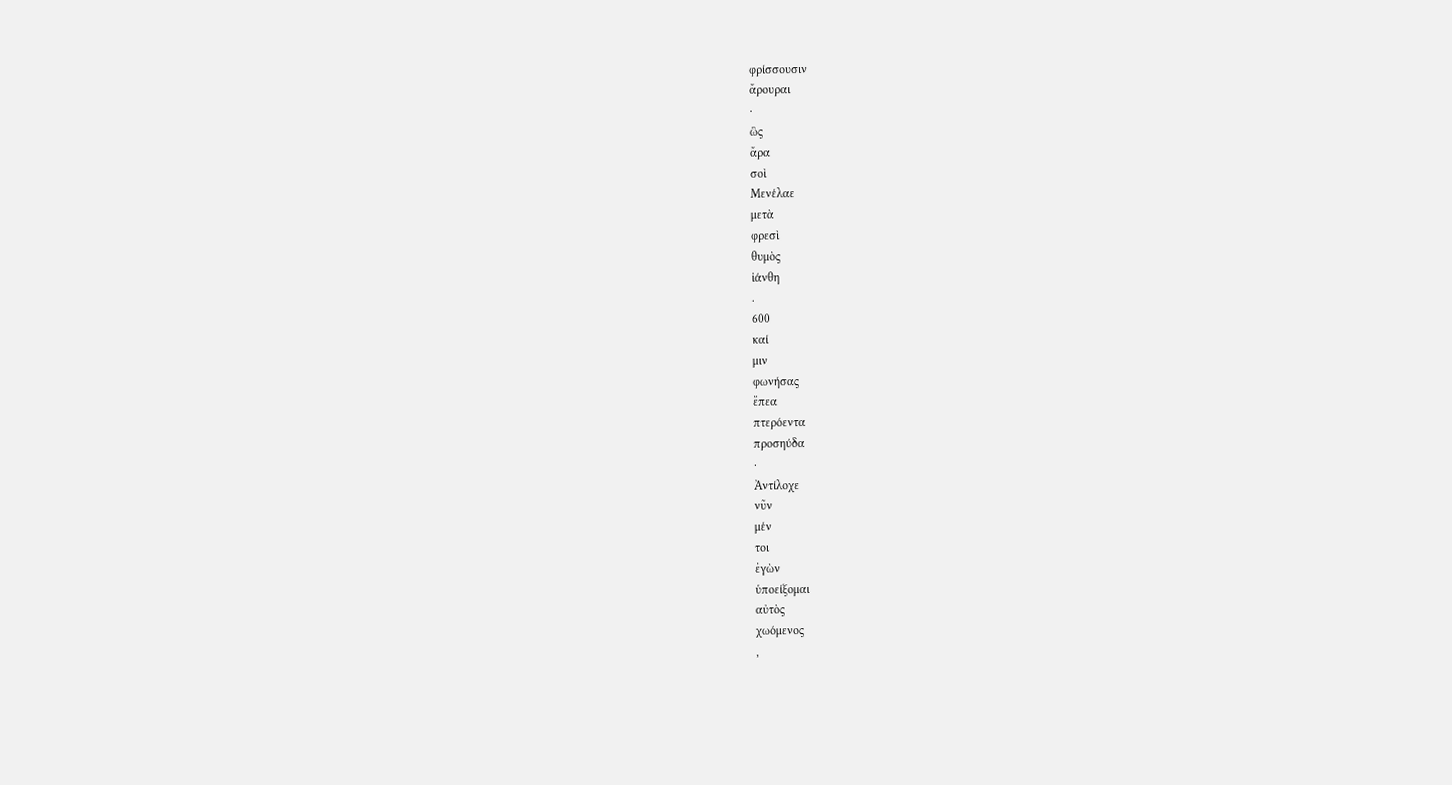φρίσσουσιν
ἄρουραι
·
ὣς
ἄρα
σοὶ
Μενέλαε
μετὰ
φρεσὶ
θυμὸς
ἰάνθη
.
600
καί
μιν
φωνήσας
ἔπεα
πτερόεντα
προσηύδα
·
Ἀντίλοχε
νῦν
μέν
τοι
ἐγὼν
ὑποείξομαι
αὐτὸς
χωόμενος
,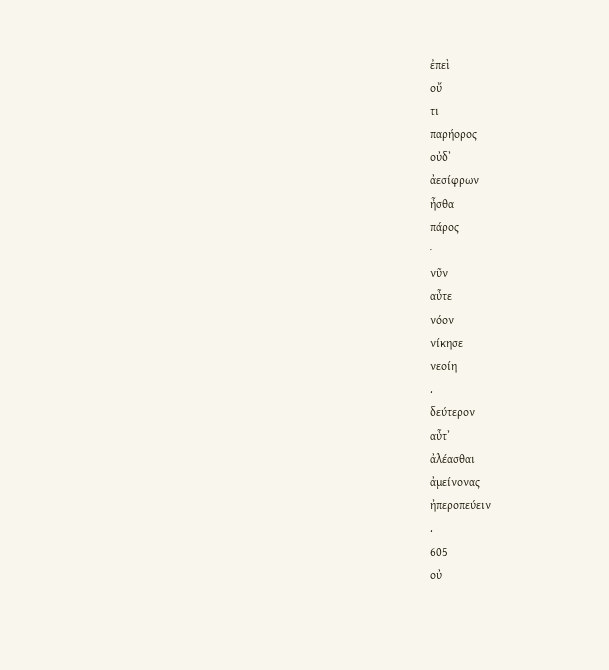ἐπεὶ
οὔ
τι
παρήορος
οὐδʼ
ἀεσίφρων
ἦσθα
πάρος
·
νῦν
αὖτε
νόον
νίκησε
νεοίη
.
δεύτερον
αὖτʼ
ἀλέασθαι
ἀμείνονας
ἠπεροπεύειν
.
605
οὐ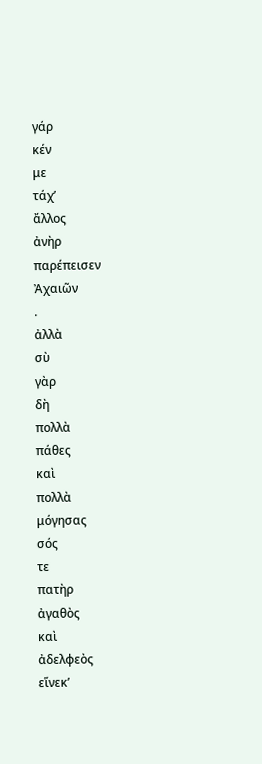γάρ
κέν
με
τάχʼ
ἄλλος
ἀνὴρ
παρέπεισεν
Ἀχαιῶν
.
ἀλλὰ
σὺ
γὰρ
δὴ
πολλὰ
πάθες
καὶ
πολλὰ
μόγησας
σός
τε
πατὴρ
ἀγαθὸς
καὶ
ἀδελφεὸς
εἵνεκʼ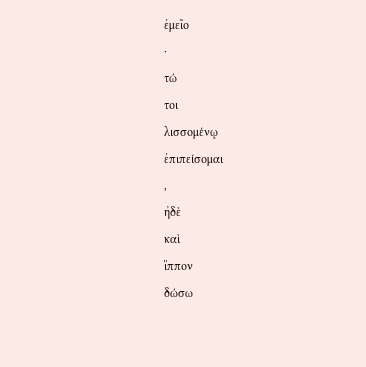ἐμεῖο
·
τώ
τοι
λισσομένῳ
ἐπιπείσομαι
,
ἠδὲ
καὶ
ἵππον
δώσω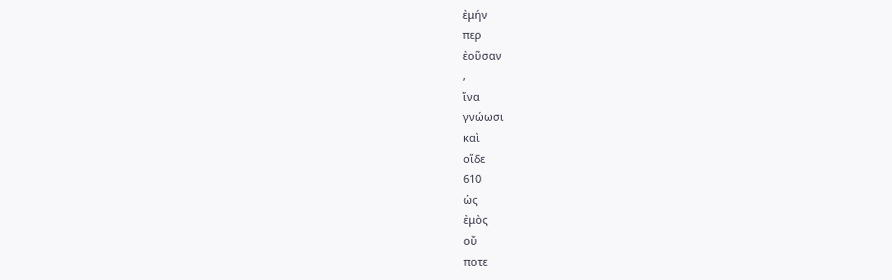ἐμήν
περ
ἐοῦσαν
,
ἵνα
γνώωσι
καὶ
οἵδε
610
ὡς
ἐμὸς
οὔ
ποτε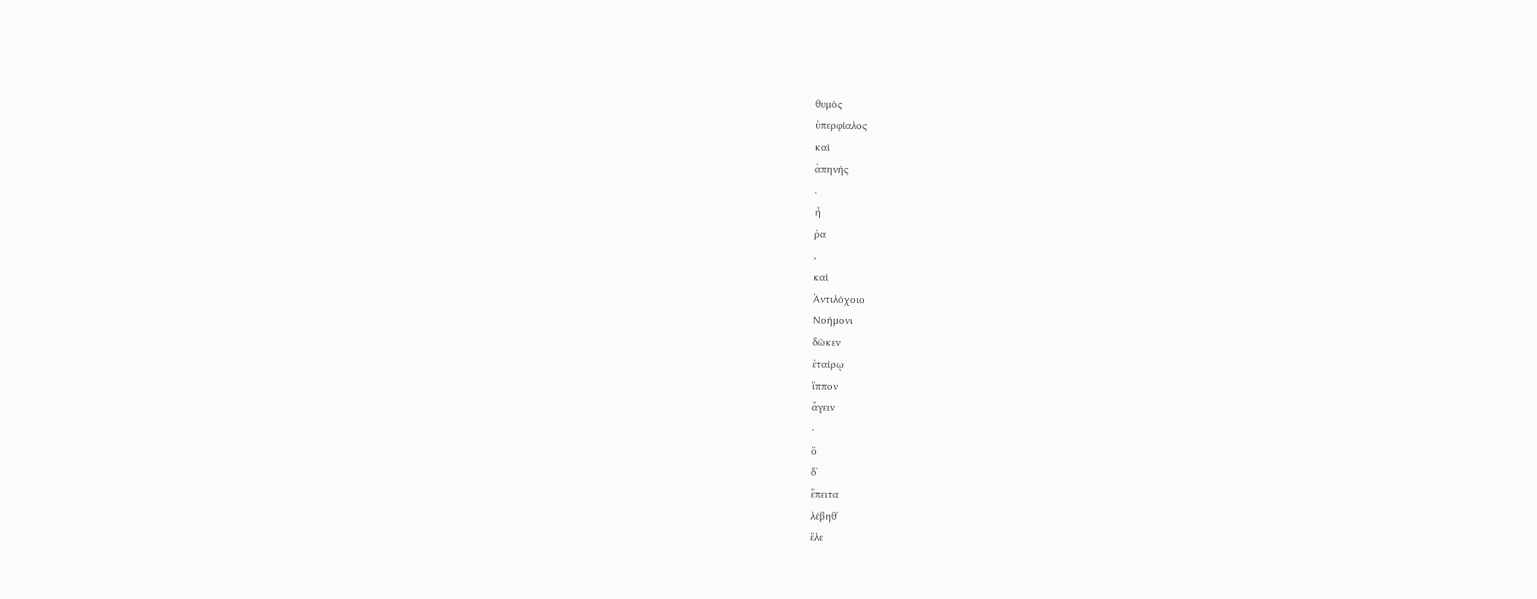θυμὸς
ὑπερφίαλος
καὶ
ἀπηνής
.
ἦ
ῥα
,
καὶ
Ἀντιλόχοιο
Νοήμονι
δῶκεν
ἑταίρῳ
ἵππον
ἄγειν
·
ὃ
δʼ
ἔπειτα
λέβηθʼ
ἕλε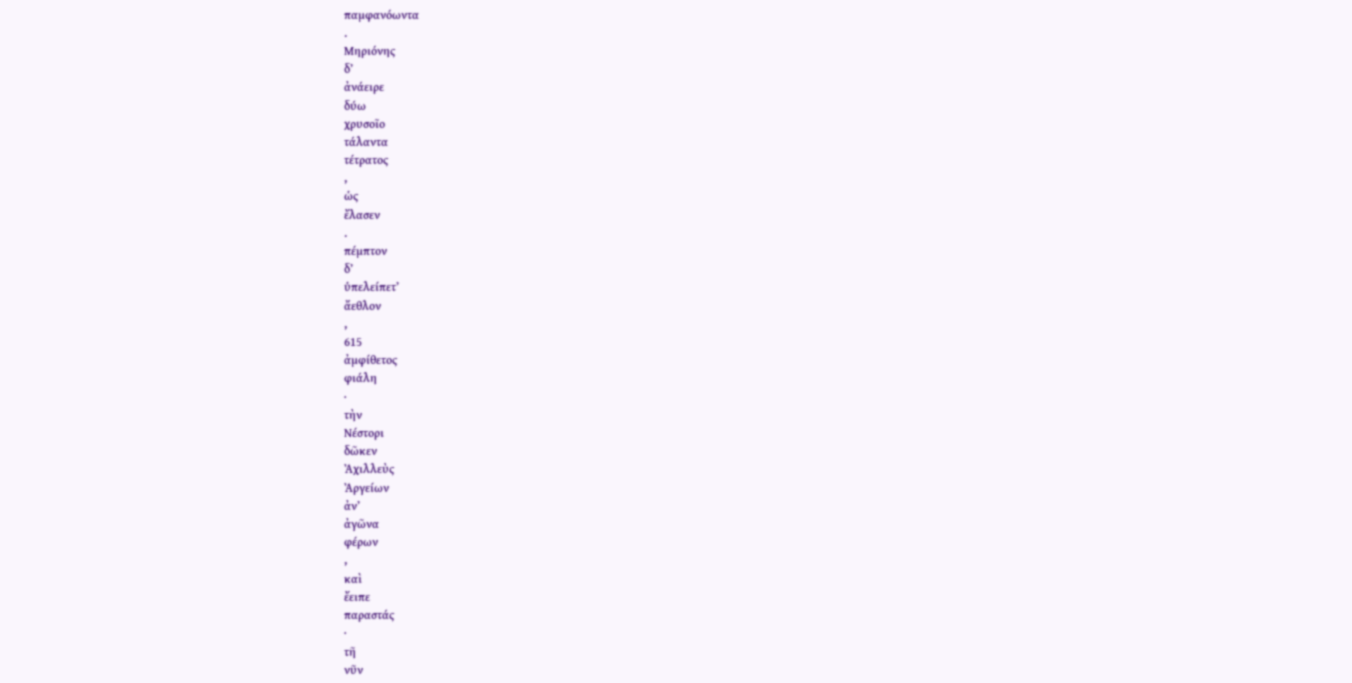παμφανόωντα
.
Μηριόνης
δʼ
ἀνάειρε
δύω
χρυσοῖο
τάλαντα
τέτρατος
,
ὡς
ἔλασεν
.
πέμπτον
δʼ
ὑπελείπετʼ
ἄεθλον
,
615
ἀμφίθετος
φιάλη
·
τὴν
Νέστορι
δῶκεν
Ἀχιλλεὺς
Ἀργείων
ἀνʼ
ἀγῶνα
φέρων
,
καὶ
ἔειπε
παραστάς
·
τῆ
νῦν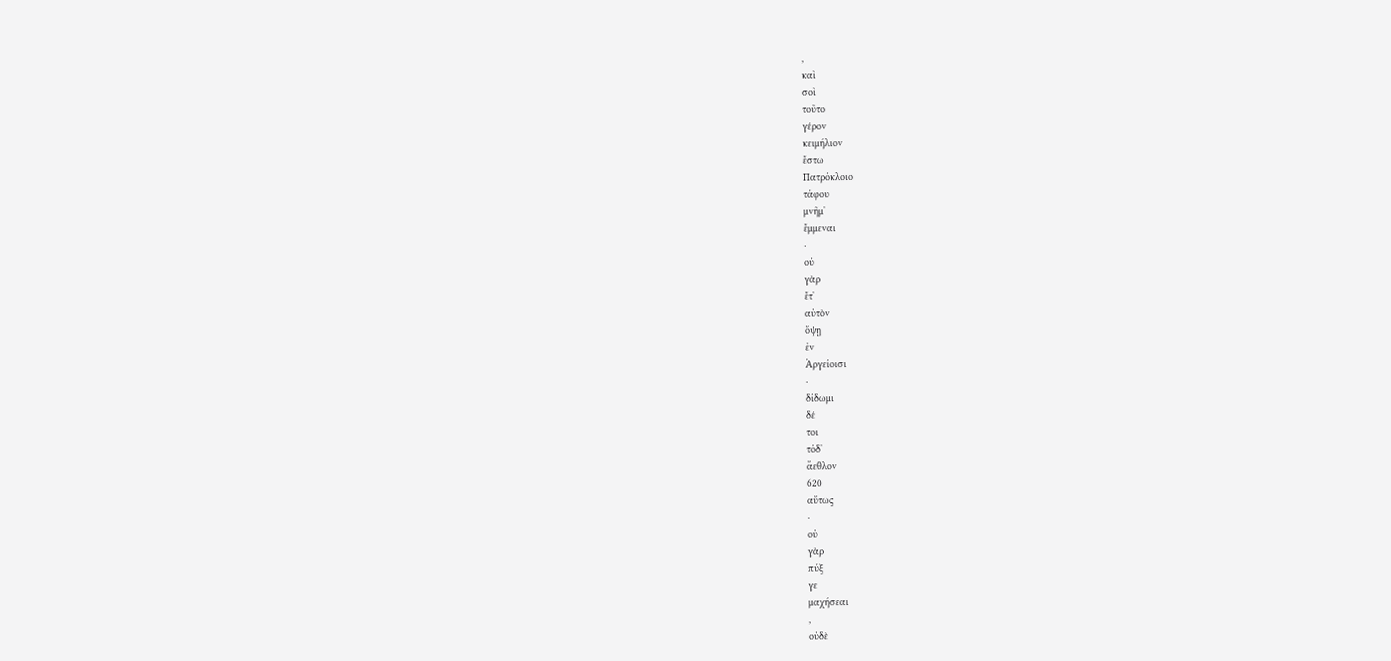,
καὶ
σοὶ
τοῦτο
γέρον
κειμήλιον
ἔστω
Πατρόκλοιο
τάφου
μνῆμʼ
ἔμμεναι
·
οὐ
γὰρ
ἔτʼ
αὐτὸν
ὄψῃ
ἐν
Ἀργείοισι
·
δίδωμι
δέ
τοι
τόδʼ
ἄεθλον
620
αὔτως
·
οὐ
γὰρ
πύξ
γε
μαχήσεαι
,
οὐδὲ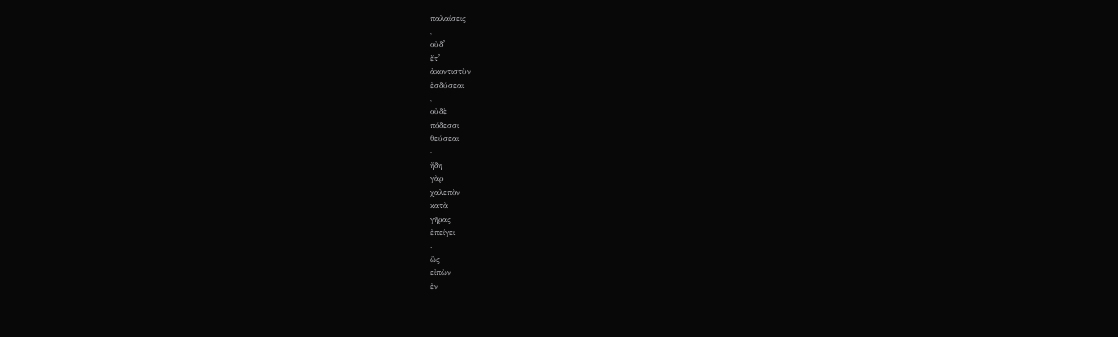παλαίσεις
,
οὐδʼ
ἔτʼ
ἀκοντιστὺν
ἐσδύσεαι
,
οὐδὲ
πόδεσσι
θεύσεαι
·
ἤδη
γὰρ
χαλεπὸν
κατὰ
γῆρας
ἐπείγει
.
ὣς
εἰπὼν
ἐν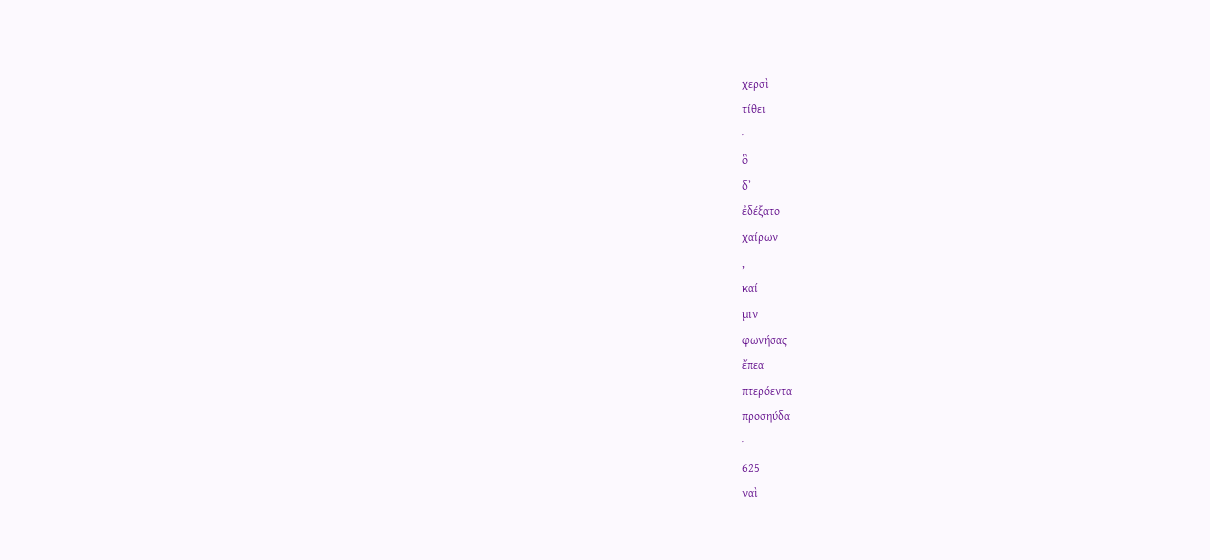χερσὶ
τίθει
·
ὃ
δʼ
ἐδέξατο
χαίρων
,
καί
μιν
φωνήσας
ἔπεα
πτερόεντα
προσηύδα
·
625
ναὶ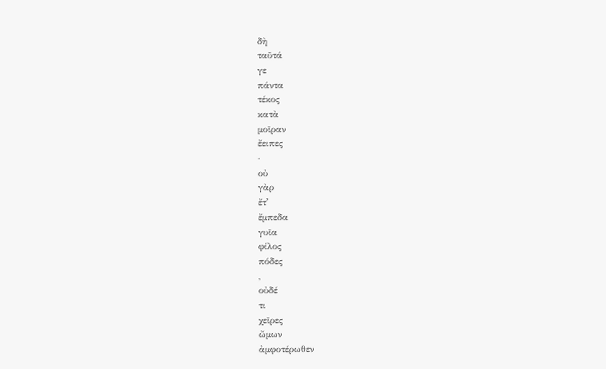δὴ
ταῦτά
γε
πάντα
τέκος
κατὰ
μοῖραν
ἔειπες
·
οὐ
γὰρ
ἔτʼ
ἔμπεδα
γυῖα
φίλος
πόδες
,
οὐδέ
τι
χεῖρες
ὤμων
ἀμφοτέρωθεν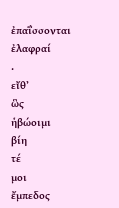ἐπαΐσσονται
ἐλαφραί
.
εἴθʼ
ὣς
ἡβώοιμι
βίη
τέ
μοι
ἔμπεδος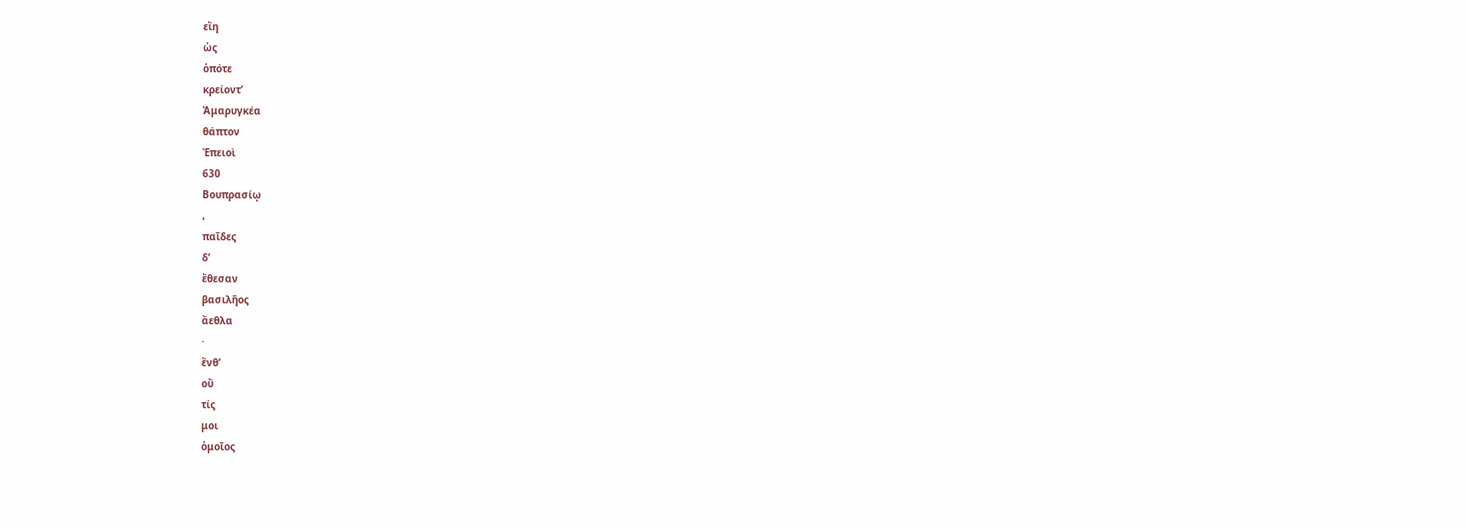εἴη
ὡς
ὁπότε
κρείοντʼ
Ἀμαρυγκέα
θάπτον
Ἐπειοὶ
630
Βουπρασίῳ
,
παῖδες
δʼ
ἔθεσαν
βασιλῆος
ἄεθλα
·
ἔνθʼ
οὔ
τίς
μοι
ὁμοῖος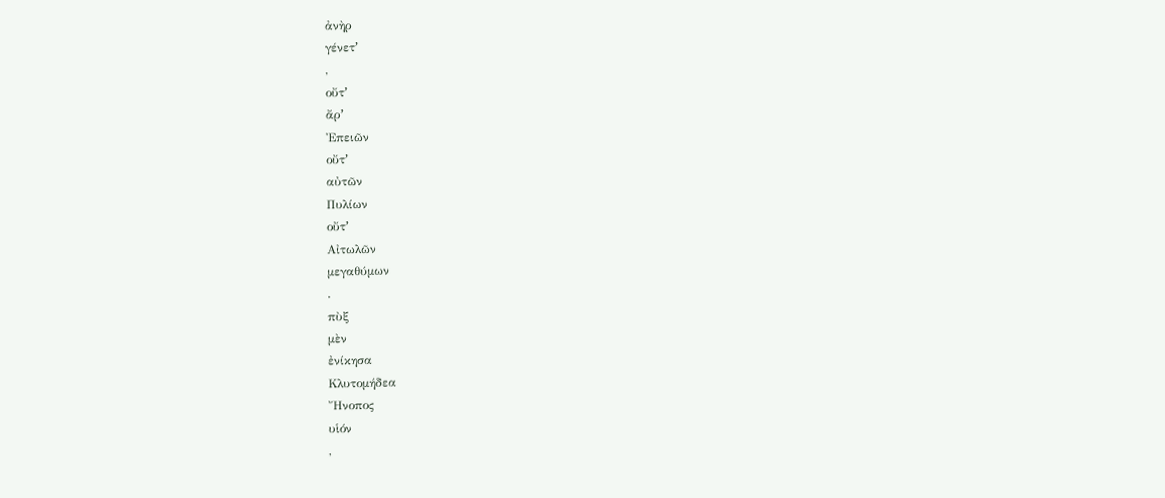ἀνὴρ
γένετʼ
,
οὔτʼ
ἄρʼ
Ἐπειῶν
οὔτʼ
αὐτῶν
Πυλίων
οὔτʼ
Αἰτωλῶν
μεγαθύμων
.
πὺξ
μὲν
ἐνίκησα
Κλυτομήδεα
Ἤνοπος
υἱόν
,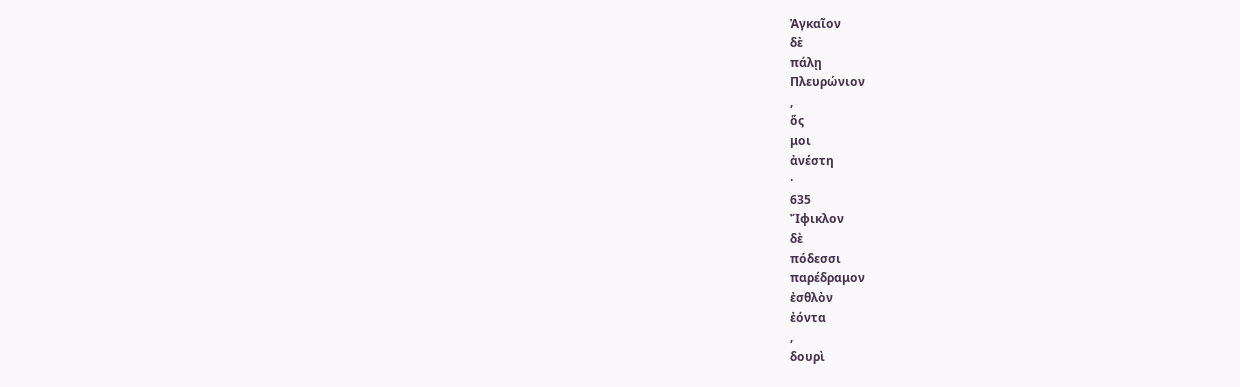Ἀγκαῖον
δὲ
πάλῃ
Πλευρώνιον
,
ὅς
μοι
ἀνέστη
·
635
Ἴφικλον
δὲ
πόδεσσι
παρέδραμον
ἐσθλὸν
ἐόντα
,
δουρὶ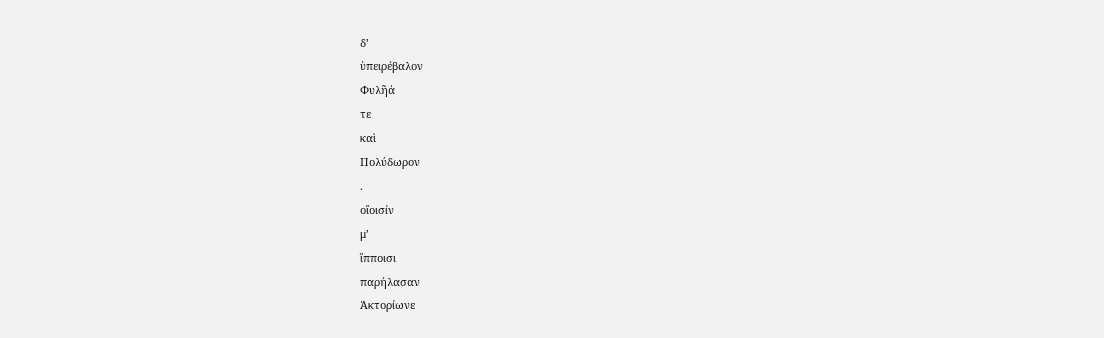δʼ
ὑπειρέβαλον
Φυλῆά
τε
καὶ
Πολύδωρον
.
οἴοισίν
μʼ
ἵπποισι
παρήλασαν
Ἀκτορίωνε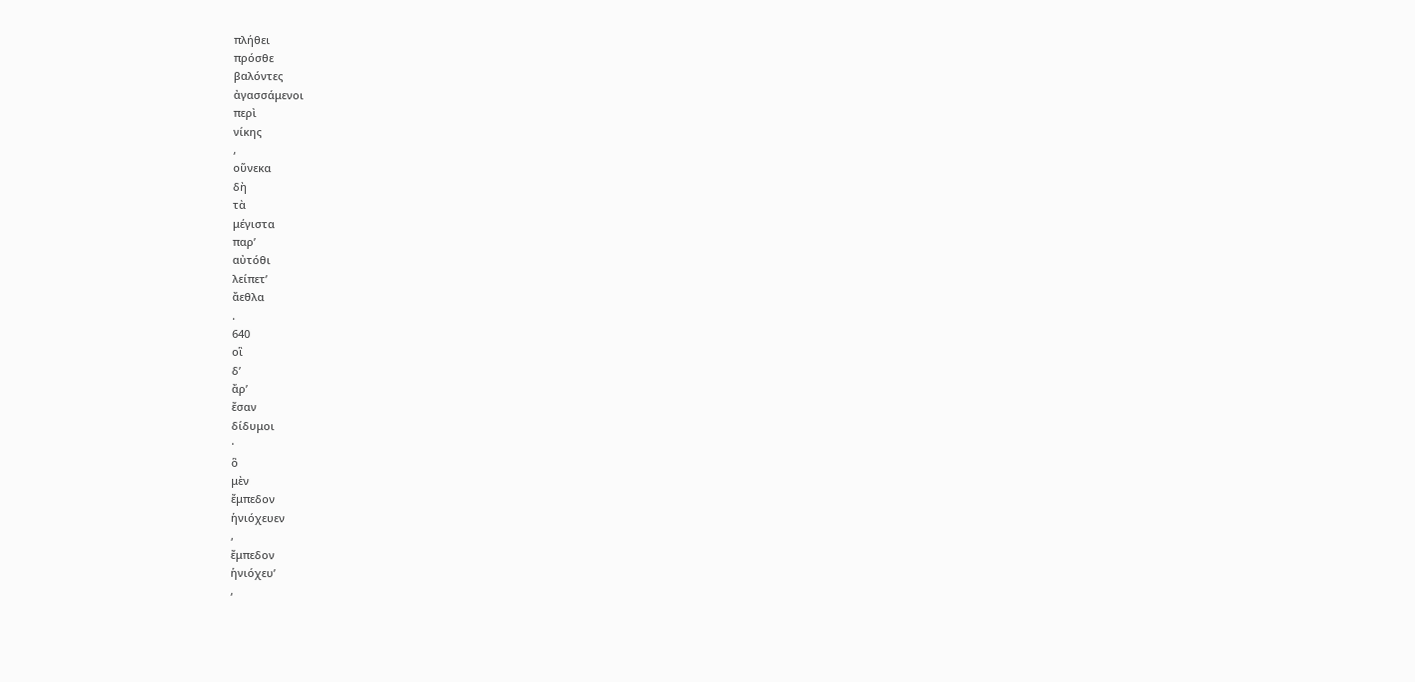πλήθει
πρόσθε
βαλόντες
ἀγασσάμενοι
περὶ
νίκης
,
οὕνεκα
δὴ
τὰ
μέγιστα
παρʼ
αὐτόθι
λείπετʼ
ἄεθλα
.
640
οἳ
δʼ
ἄρʼ
ἔσαν
δίδυμοι
·
ὃ
μὲν
ἔμπεδον
ἡνιόχευεν
,
ἔμπεδον
ἡνιόχευʼ
,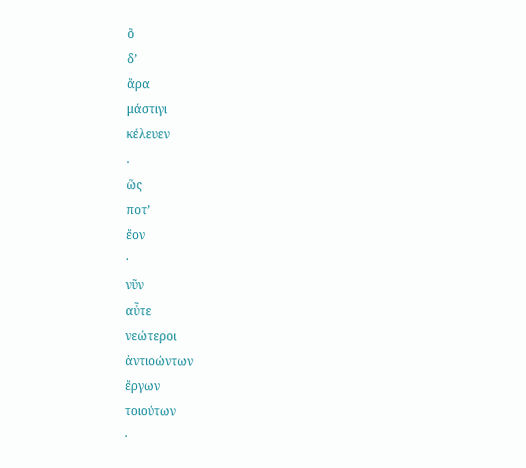ὃ
δʼ
ἄρα
μάστιγι
κέλευεν
.
ὥς
ποτʼ
ἔον
·
νῦν
αὖτε
νεώτεροι
ἀντιοώντων
ἔργων
τοιούτων
·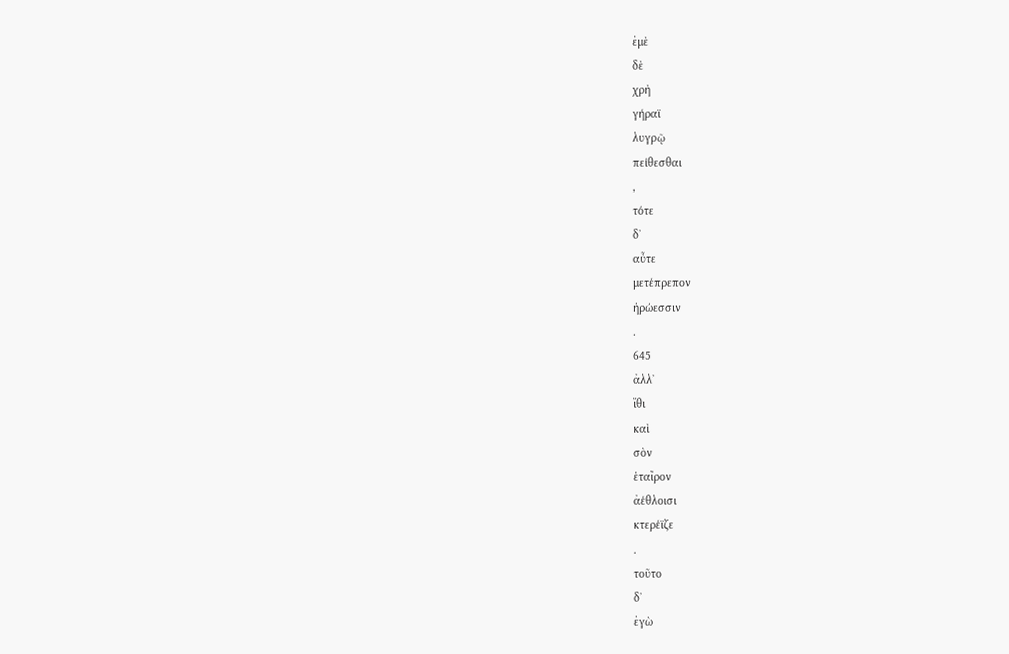ἐμὲ
δὲ
χρὴ
γήραϊ
λυγρῷ
πείθεσθαι
,
τότε
δʼ
αὖτε
μετέπρεπον
ἡρώεσσιν
.
645
ἀλλʼ
ἴθι
καὶ
σὸν
ἑταῖρον
ἀέθλοισι
κτερέϊζε
.
τοῦτο
δʼ
ἐγὼ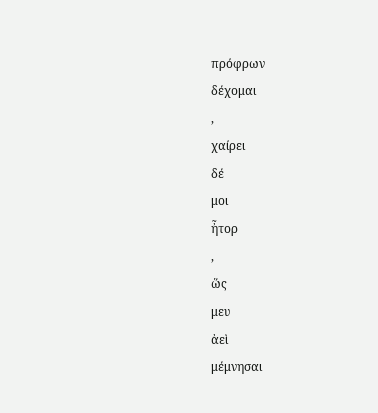πρόφρων
δέχομαι
,
χαίρει
δέ
μοι
ἦτορ
,
ὥς
μευ
ἀεὶ
μέμνησαι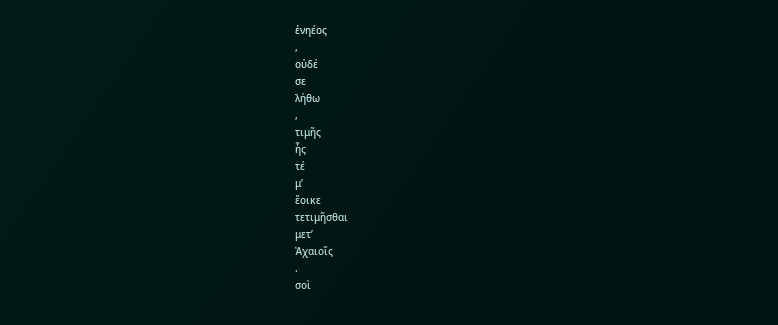ἐνηέος
,
οὐδέ
σε
λήθω
,
τιμῆς
ἧς
τέ
μʼ
ἔοικε
τετιμῆσθαι
μετʼ
Ἀχαιοῖς
.
σοὶ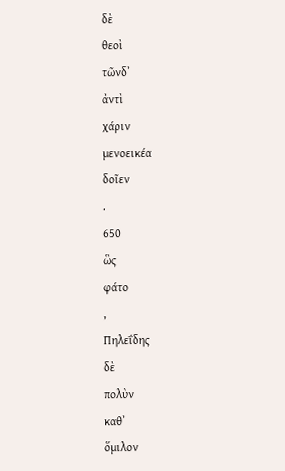δὲ
θεοὶ
τῶνδʼ
ἀντὶ
χάριν
μενοεικέα
δοῖεν
.
650
ὣς
φάτο
,
Πηλεΐδης
δὲ
πολὺν
καθʼ
ὅμιλον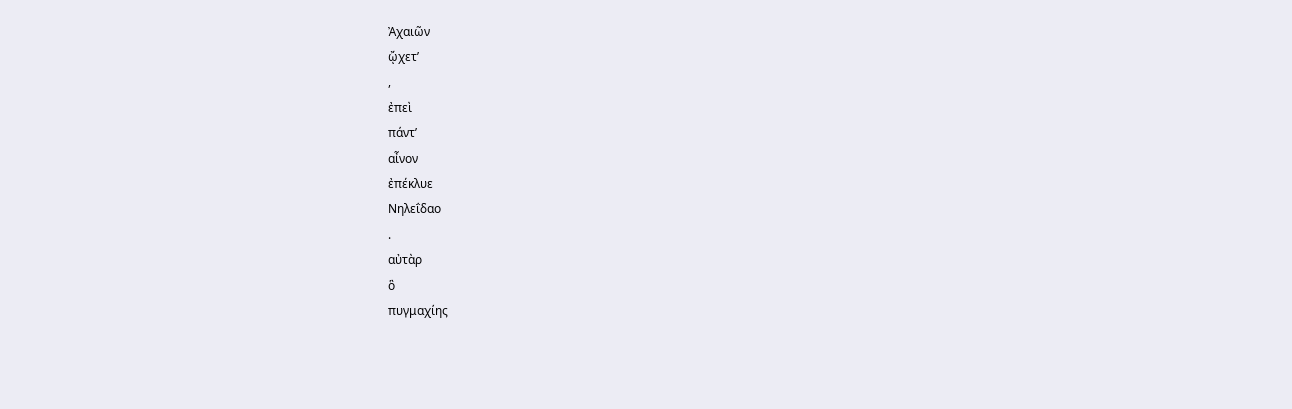Ἀχαιῶν
ᾤχετʼ
,
ἐπεὶ
πάντʼ
αἶνον
ἐπέκλυε
Νηλεΐδαο
.
αὐτὰρ
ὃ
πυγμαχίης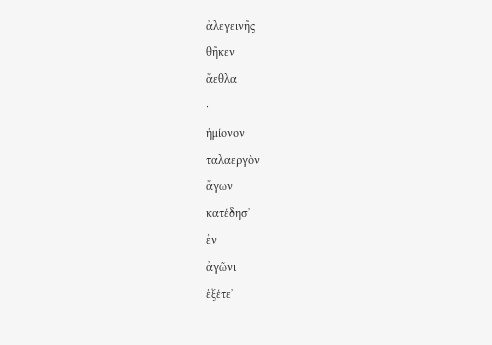ἀλεγεινῆς
θῆκεν
ἄεθλα
·
ἡμίονον
ταλαεργὸν
ἄγων
κατέδησʼ
ἐν
ἀγῶνι
ἑξέτεʼ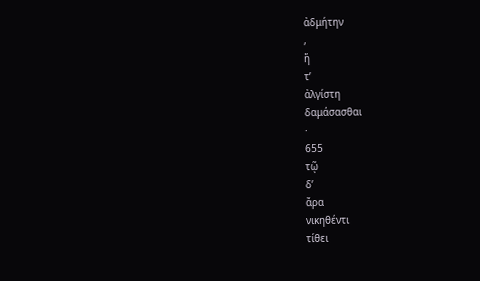ἀδμήτην
,
ἥ
τʼ
ἀλγίστη
δαμάσασθαι
·
655
τῷ
δʼ
ἄρα
νικηθέντι
τίθει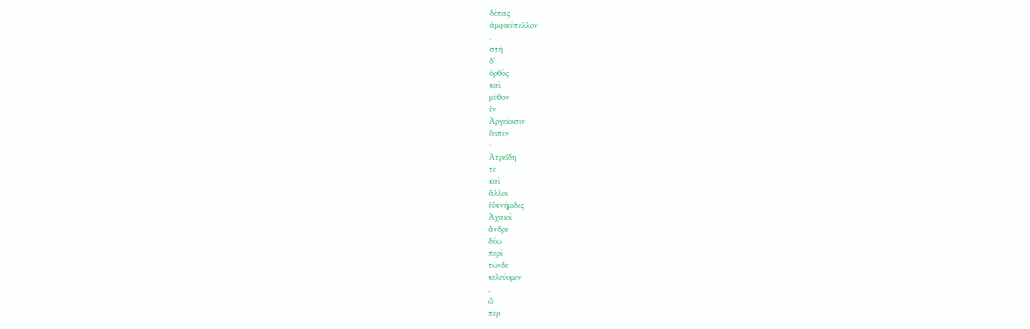δέπας
ἀμφικύπελλον
.
στῆ
δʼ
ὀρθὸς
καὶ
μῦθον
ἐν
Ἀργείοισιν
ἔειπεν
·
Ἀτρεΐδη
τε
καὶ
ἄλλοι
ἐϋκνήμιδες
Ἀχαιοὶ
ἄνδρε
δύω
περὶ
τῶνδε
κελεύομεν
,
ὥ
περ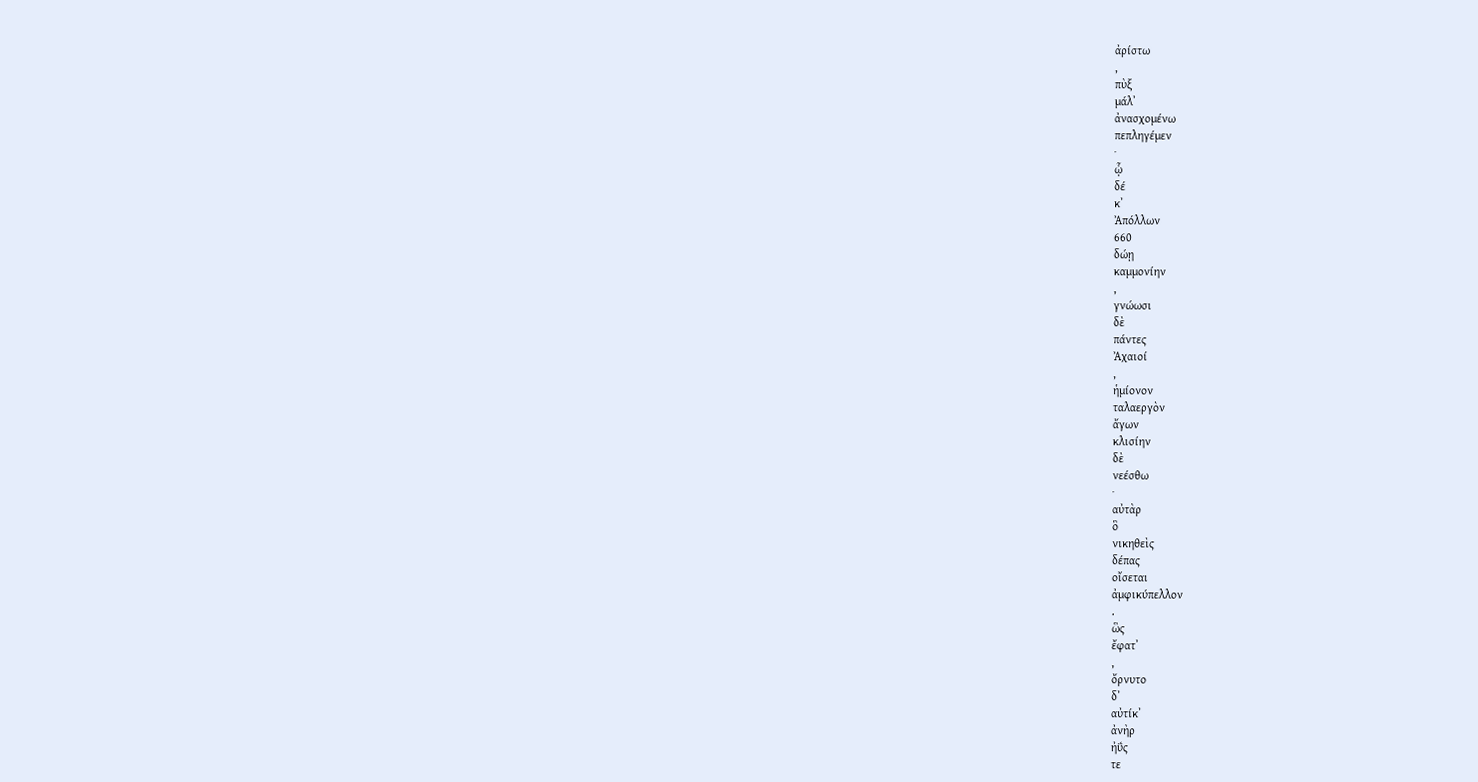ἀρίστω
,
πὺξ
μάλʼ
ἀνασχομένω
πεπληγέμεν
·
ᾧ
δέ
κʼ
Ἀπόλλων
660
δώῃ
καμμονίην
,
γνώωσι
δὲ
πάντες
Ἀχαιοί
,
ἡμίονον
ταλαεργὸν
ἄγων
κλισίην
δὲ
νεέσθω
·
αὐτὰρ
ὃ
νικηθεὶς
δέπας
οἴσεται
ἀμφικύπελλον
.
ὣς
ἔφατʼ
,
ὄρνυτο
δʼ
αὐτίκʼ
ἀνὴρ
ἠΰς
τε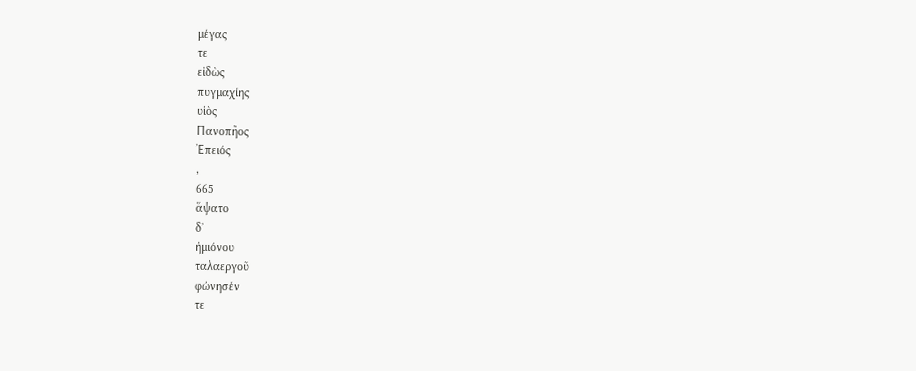μέγας
τε
εἰδὼς
πυγμαχίης
υἱὸς
Πανοπῆος
Ἐπειός
,
665
ἅψατο
δʼ
ἡμιόνου
ταλαεργοῦ
φώνησέν
τε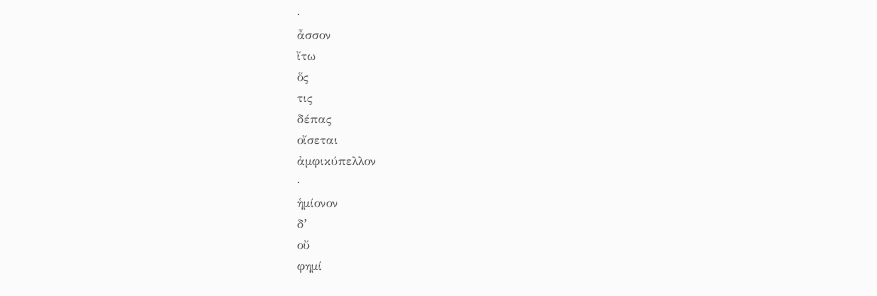·
ἆσσον
ἴτω
ὅς
τις
δέπας
οἴσεται
ἀμφικύπελλον
·
ἡμίονον
δʼ
οὔ
φημί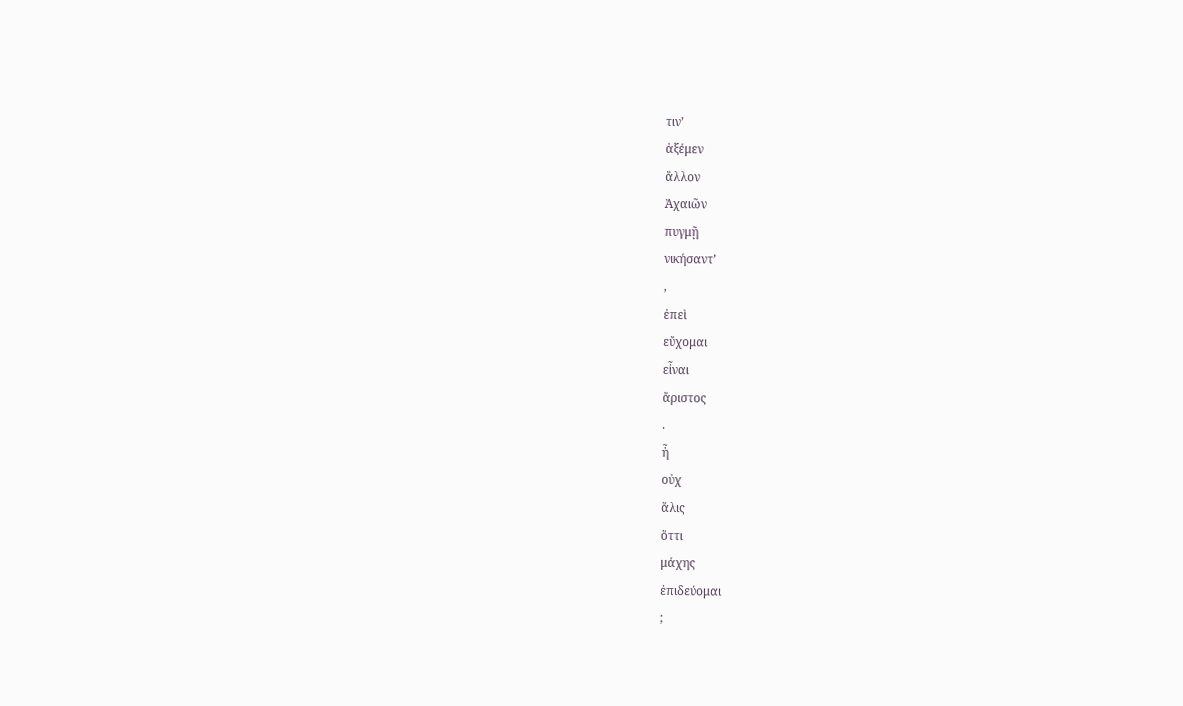τινʼ
ἀξέμεν
ἄλλον
Ἀχαιῶν
πυγμῇ
νικήσαντʼ
,
ἐπεὶ
εὔχομαι
εἶναι
ἄριστος
.
ἦ
οὐχ
ἅλις
ὅττι
μάχης
ἐπιδεύομαι
;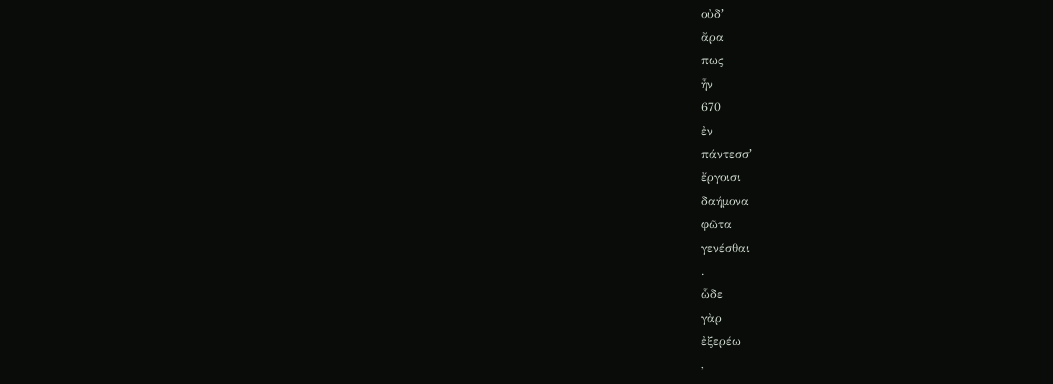οὐδʼ
ἄρα
πως
ἦν
670
ἐν
πάντεσσʼ
ἔργοισι
δαήμονα
φῶτα
γενέσθαι
.
ὧδε
γὰρ
ἐξερέω
,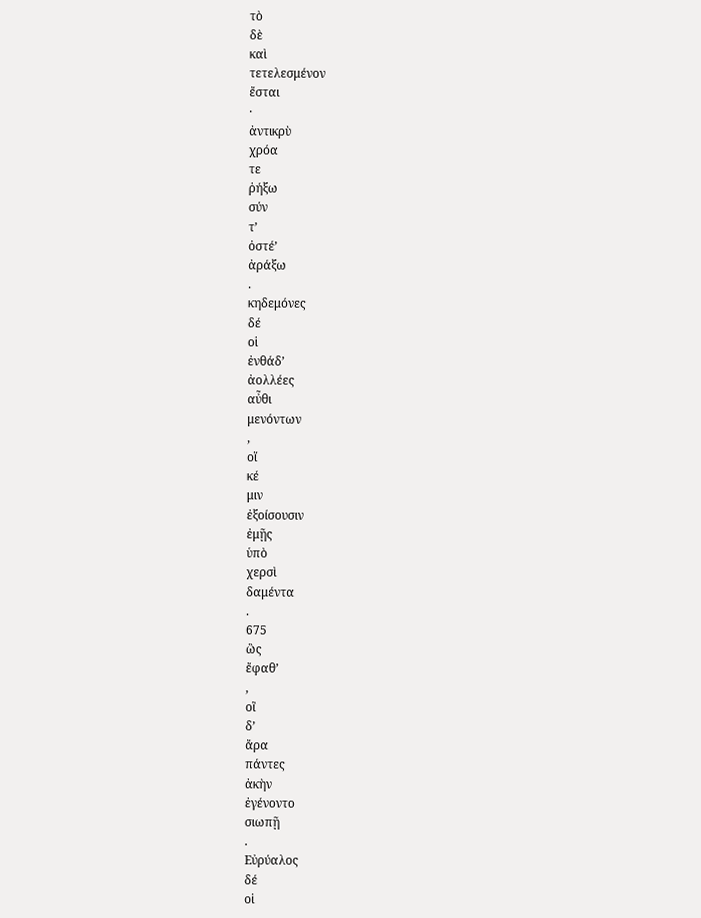τὸ
δὲ
καὶ
τετελεσμένον
ἔσται
·
ἀντικρὺ
χρόα
τε
ῥήξω
σύν
τʼ
ὀστέʼ
ἀράξω
.
κηδεμόνες
δέ
οἱ
ἐνθάδʼ
ἀολλέες
αὖθι
μενόντων
,
οἵ
κέ
μιν
ἐξοίσουσιν
ἐμῇς
ὑπὸ
χερσὶ
δαμέντα
.
675
ὣς
ἔφαθʼ
,
οἳ
δʼ
ἄρα
πάντες
ἀκὴν
ἐγένοντο
σιωπῇ
.
Εὐρύαλος
δέ
οἱ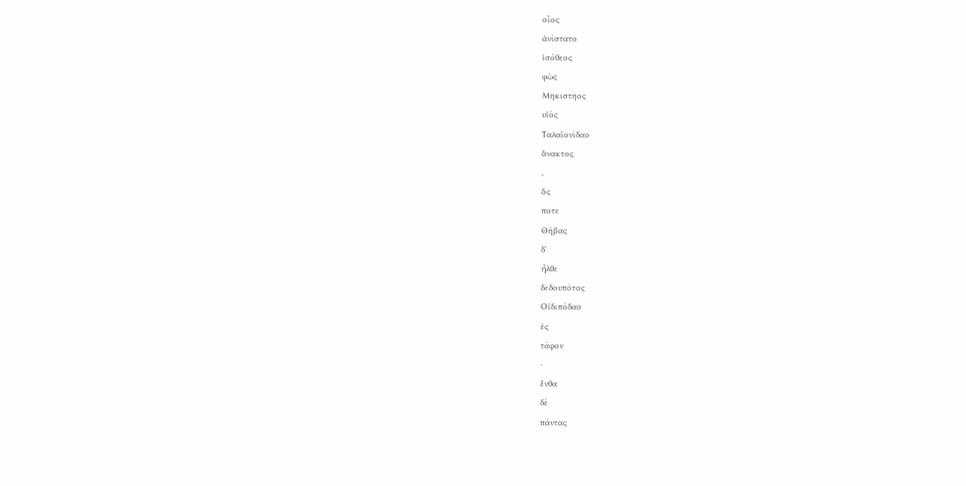οἶος
ἀνίστατο
ἰσόθεος
φὼς
Μηκιστῆος
υἱὸς
Ταλαϊονίδαο
ἄνακτος
,
ὅς
ποτε
Θήβας
δʼ
ἦλθε
δεδουπότος
Οἰδιπόδαο
ἐς
τάφον
·
ἔνθα
δὲ
πάντας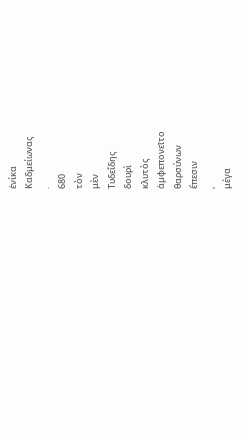ἐνίκα
Καδμείωνας
.
680
τὸν
μὲν
Τυδεΐδης
δουρὶ
κλυτὸς
ἀμφεπονεῖτο
θαρσύνων
ἔπεσιν
,
μέγα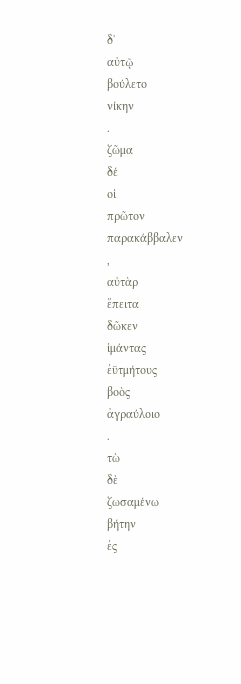δʼ
αὐτῷ
βούλετο
νίκην
.
ζῶμα
δέ
οἱ
πρῶτον
παρακάββαλεν
,
αὐτὰρ
ἔπειτα
δῶκεν
ἱμάντας
ἐϋτμήτους
βοὸς
ἀγραύλοιο
.
τὼ
δὲ
ζωσαμένω
βήτην
ἐς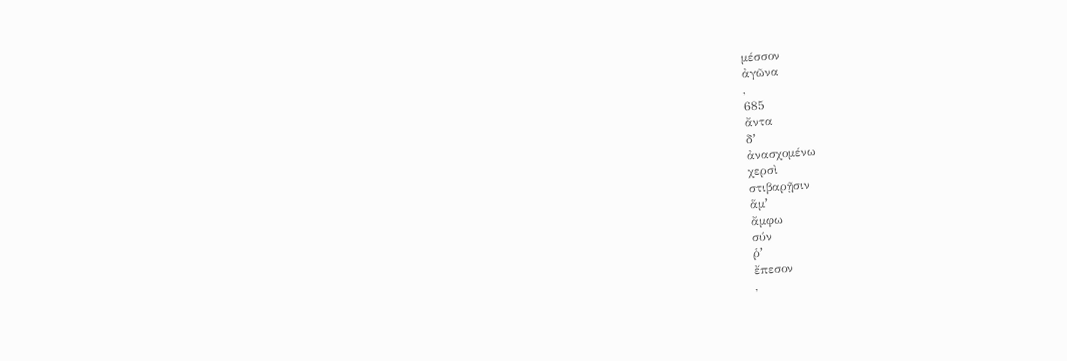μέσσον
ἀγῶνα
,
685
ἄντα
δʼ
ἀνασχομένω
χερσὶ
στιβαρῇσιν
ἅμʼ
ἄμφω
σύν
ῥʼ
ἔπεσον
,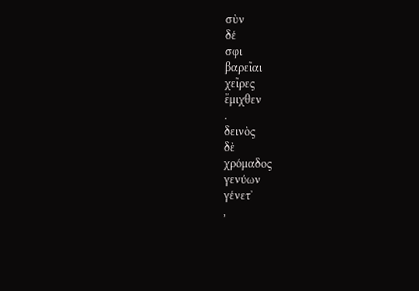σὺν
δέ
σφι
βαρεῖαι
χεῖρες
ἔμιχθεν
.
δεινὸς
δὲ
χρόμαδος
γενύων
γένετʼ
,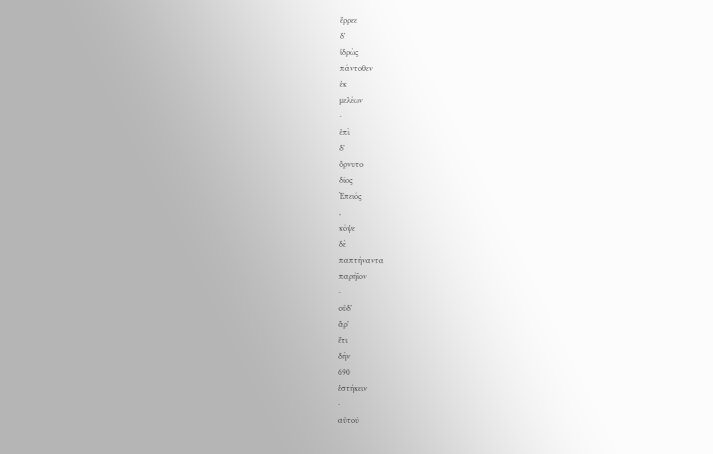ἔρρεε
δʼ
ἱδρὼς
πάντοθεν
ἐκ
μελέων
·
ἐπὶ
δʼ
ὄρνυτο
δῖος
Ἐπειός
,
κόψε
δὲ
παπτήναντα
παρήϊον
·
οὐδʼ
ἄρʼ
ἔτι
δὴν
690
ἑστήκειν
·
αὐτοῦ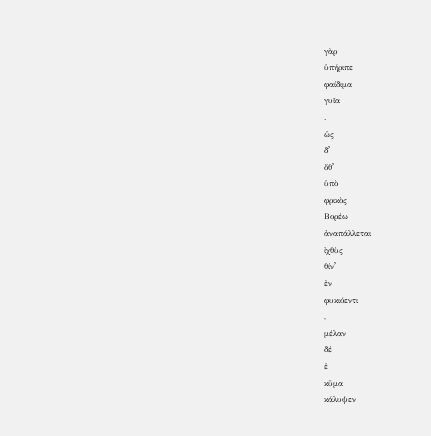γὰρ
ὑπήριπε
φαίδιμα
γυῖα
.
ὡς
δʼ
ὅθʼ
ὑπὸ
φρικὸς
Βορέω
ἀναπάλλεται
ἰχθὺς
θίνʼ
ἐν
φυκιόεντι
,
μέλαν
δέ
ἑ
κῦμα
κάλυψεν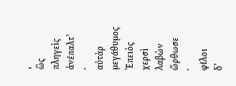,
ὣς
πληγεὶς
ἀνέπαλτʼ
·
αὐτὰρ
μεγάθυμος
Ἐπειὸς
χερσὶ
λαβὼν
ὤρθωσε
·
φίλοι
δʼ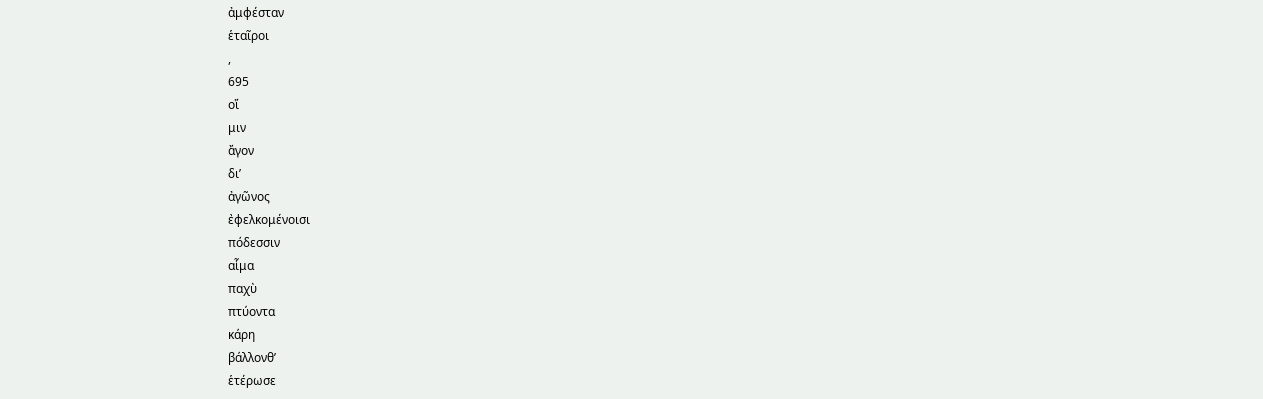ἀμφέσταν
ἑταῖροι
,
695
οἵ
μιν
ἄγον
διʼ
ἀγῶνος
ἐφελκομένοισι
πόδεσσιν
αἷμα
παχὺ
πτύοντα
κάρη
βάλλονθʼ
ἑτέρωσε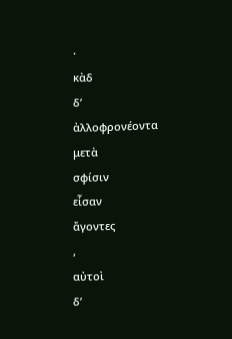·
κὰδ
δʼ
ἀλλοφρονέοντα
μετὰ
σφίσιν
εἷσαν
ἄγοντες
,
αὐτοὶ
δʼ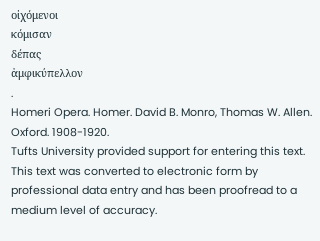οἰχόμενοι
κόμισαν
δέπας
ἀμφικύπελλον
.
Homeri Opera. Homer. David B. Monro, Thomas W. Allen. Oxford. 1908-1920.
Tufts University provided support for entering this text.
This text was converted to electronic form by professional data entry and has been proofread to a medium level of accuracy.